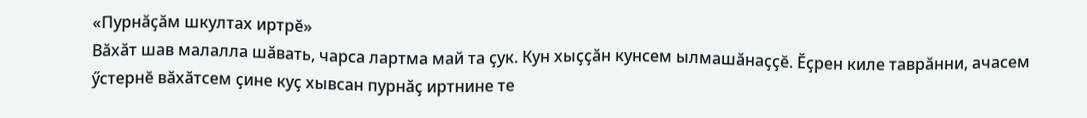«Пурнӑҫӑм шкултах иртрĕ»
Вӑхӑт шав малалла шӑвать, чарса лартма май та ҫук. Кун хыҫҫӑн кунсем ылмашӑнаҫҫĕ. Ӗҫрен киле таврӑнни, ачасем ӳстернĕ вӑхӑтсем ҫине куҫ хывсан пурнӑҫ иртнине те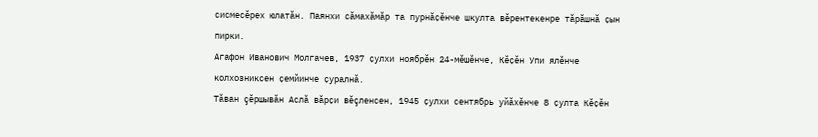сисмесĕрех юлатӑн. Паянхи сӑмахӑмӑр та пурнӑҫӗнче шкулта вĕрентекенре тӑрӑшнӑ ҫын пирки.
Агафон Иванович Молгачев, 1937 ҫулхи ноябрӗн 24-мĕшĕнче, Кĕҫĕн Упи ялĕнче колхозниксен ҫемйинче ҫуралнӑ.
Тăван çӗршывăн Аслă вӑрҫи вӗçленсен, 1945 ҫулхи сентябрь уйăхӗнче 8 ҫулта Кĕҫĕн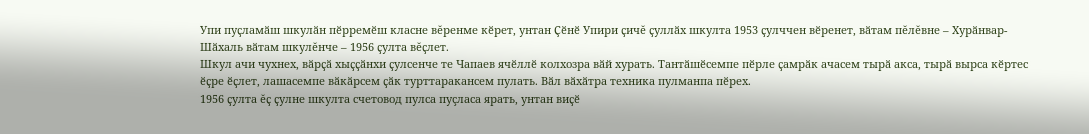Упи пуҫламӑш шкулӑн пӗрремӗш класне вĕренме кӗрет, унтан Ҫӗнӗ Упири ҫичĕ ҫуллӑх шкулта 1953 ҫулччен вӗренет, вӑтам пĕлĕвне – Хурӑнвар-Шӑхаль вӑтам шкулĕнче – 1956 ҫулта вĕҫлет.
Шкул ачи чухнех, вӑрҫӑ хыҫҫӑнхи ҫулсенче те Чапаев ячӗллӗ колхозра вӑй хурать. Тантӑшӗсемпе пӗрле ҫамрӑк ачасем тырӑ акса, тырӑ вырса кӗртес ӗҫре ӗҫлет, лашасемпе вӑкӑрсем ҫӑк турттаракансем пулать. Вӑл вӑхӑтра техника пулманпа пӗрех.
1956 ҫулта ĕҫ ҫулне шкулта счетовод пулса пуçласа ярать, унтан виҫӗ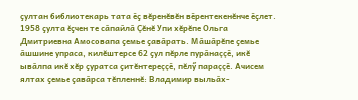ҫултан библиотекарь тата ӗҫ вĕренĕвĕн вӗрентекенĕнче ӗҫлет.
1958 ҫулта ĕҫчен те сӑпайлӑ Çĕнĕ Упи хĕрĕпе Ольга Дмитриевна Амосовапа ҫемье ҫавӑрать. Мӑшӑрĕпе ҫемье ӑшшине упраса, килĕштерсе 62 ҫул пĕрле пурӑнаççӗ, икĕ ывӑлпа икĕ хĕр ҫуратса ҫитĕнтереççӗ, пĕлӳ параççӗ. Ачисем ялтах ҫемье ҫавӑрса тĕпленнĕ: Владимир выльӑх-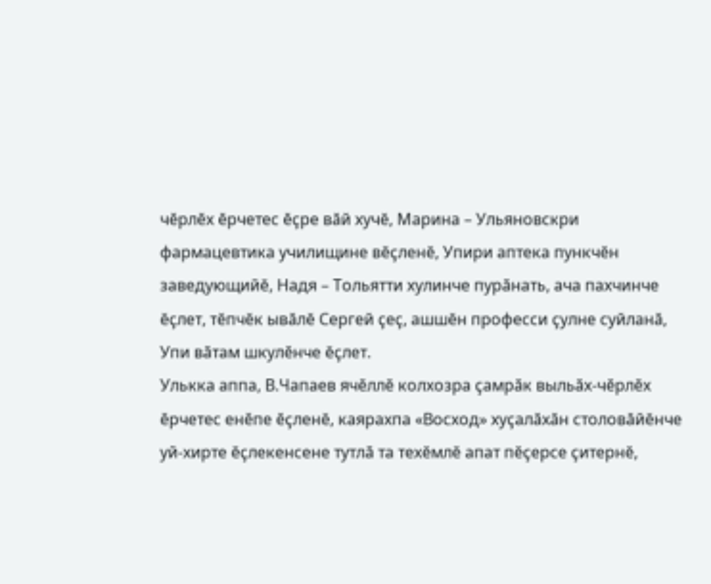чӗрлӗх ӗрчетес ӗҫре вӑй хучĕ, Марина – Ульяновскри фармацевтика училищине вĕҫленĕ, Упири аптека пункчĕн заведующийĕ, Надя – Тольятти хулинче пурӑнать, ача пахчинче ĕҫлет, тĕпчĕк ывӑлĕ Сергей ҫеҫ, ашшĕн професси ҫулне суйланӑ, Упи вӑтам шкулӗнче ĕҫлет.
Улькка аппа, В.Чапаев ячӗллӗ колхозра ҫамрӑк выльӑх-чӗрлӗх ӗрчетес енӗпе ӗҫленĕ, каярахпа «Восход» хуҫалӑхӑн столовӑйĕнче уй-хирте ĕҫлекенсене тутлӑ та техĕмлĕ апат пĕҫерсе ҫитернĕ,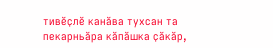тивĕҫлĕ канӑва тухсан та пекарньӑра кӑпӑшка ҫӑкӑр,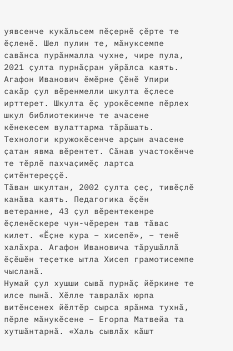уявсенче кукӑльсем пĕҫернĕ ҫĕрте те ĕҫленĕ. Шел пулин те, мӑнуксемпе савӑнса пурӑнмалла чухне, чире пула, 2021 ҫулта пурнӑҫран уйрӑлса каять.
Агафон Иванович ĕмĕрне Çĕнĕ Упири сакӑр ҫул вĕренмелли шкулта ĕҫлесе ирттерет. Шкулта ĕҫ урокĕсемпе пĕрлех шкул библиотекинче те ачасене кĕнекесем вулаттарма тӑрӑшать. Технологи кружокĕсенче арҫын ачасене ҫатан явма вĕрентет. Сӑнав участокĕнче те тĕрлĕ пахчаҫимĕҫ лартса ҫитĕнтереççӗ.
Тӑван шкултан, 2002 ҫулта ҫеҫ, тивĕҫлĕ канӑва каять. Педагогика ӗҫӗн ветеранне, 43 ҫул вĕрентекенре ĕҫленĕскере чун-чĕререн тав тӑвас килет. «Ӗҫне кура – хисепĕ», – тенĕ халӑхра. Агафон Ивановича тӑрушӑллӑ ĕҫĕшĕн теҫетке ытла Хисеп грамотисемпе чысланӑ.
Нумай ҫул хушши сывӑ пурнӑҫ йĕркине те илсе пынă. Хĕлле тавралӑх юрпа витĕнсенех йĕлтĕр сырса ярӑнма тухнӑ, пĕрле мӑнукĕсене – Егорпа Матвейа та хутшӑнтарнӑ. «Халь сывлӑх кӑшт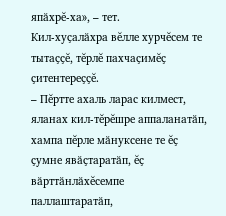япӑхрĕ-ха», – тет.
Кил-хуҫалӑхра вĕлле хурчĕсем те тытаҫҫĕ, тĕрлĕ пахчаҫимĕҫ ҫитентереҫҫĕ.
– Пĕртте ахаль ларас килмест, яланах кил-тĕрĕшре аппаланатӑп, хампа пĕрле мӑнуксене те ĕҫ ҫумне явӑҫтаратӑп, ĕҫ вӑрттӑнлӑхĕсемпе паллаштаратӑп,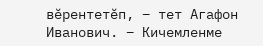вĕрентетĕп, – тет Агафон Иванович. – Кичемленме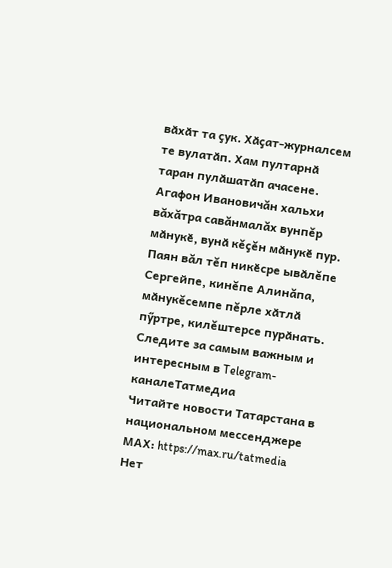вӑхӑт та ҫук. Хӑҫат-журналсем те вулатӑп. Хам пултарнӑ таран пулӑшатӑп ачасене.
Агафон Ивановичăн хальхи вăхăтра савăнмалăх вунпĕр мӑнукӗ, вунӑ кĕҫĕн мӑнукӗ пур. Паян вăл тĕп никӗсре ывӑлĕпе Сергейпе, кинĕпе Алинăпа, мӑнукĕсемпе пĕрле хӑтлӑ пӳртре, килĕштерсе пурӑнать.
Следите за самым важным и интересным в Telegram-каналеТатмедиа
Читайте новости Татарстана в национальном мессенджере MАХ: https://max.ru/tatmedia
Нет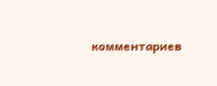комментариев